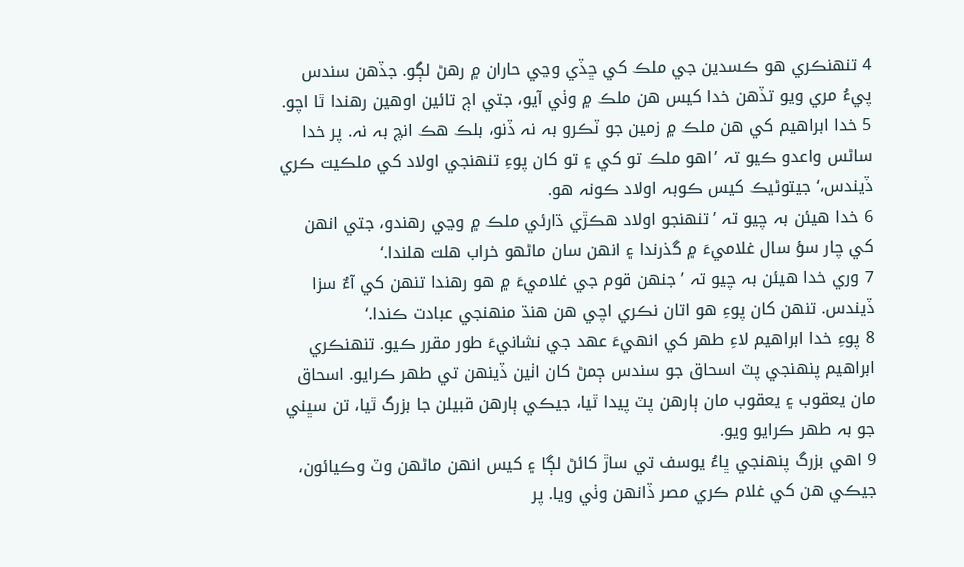4 تنھنڪري ھو ڪسدين جي ملڪ کي ڇڏي وڃي حاران ۾ رھڻ لڳو. جڏھن سندس پيءُ مري ويو تڏھن خدا کيس ھن ملڪ ۾ وٺي آيو، جتي اڄ تائين اوھين رھندا ٿا اچو.
5 خدا ابراھيم کي ھن ملڪ ۾ زمين جو ٽڪرو بہ نہ ڏنو، بلڪ ھڪ انچ بہ نہ. پر خدا ساڻس واعدو ڪيو تہ ’اھو ملڪ تو کي ۽ تو کان پوءِ تنھنجي اولاد کي ملڪيت ڪري ڏيندس،‘ جيتوڻيڪ کيس ڪوبہ اولاد ڪونہ ھو.
6 خدا ھيئن بہ چيو تہ ’تنھنجو اولاد ھڪڙي ڌارئي ملڪ ۾ وڃي رھندو، جتي انھن کي چار سؤ سال غلاميءَ ۾ گذرندا ۽ انھن سان ماڻھو خراب ھلت ھلندا.‘
7 وري خدا ھيئن بہ چيو تہ ’جنھن قوم جي غلاميءَ ۾ ھو رھندا تنھن کي آءٌ سزا ڏيندس. تنھن کان پوءِ ھو اتان نڪري اچي ھن ھنڌ منھنجي عبادت ڪندا.‘
8 پوءِ خدا ابراھيم لاءِ طھر کي انھيءَ عھد جي نشانيءَ طور مقرر ڪيو. تنھنڪري ابراھيم پنھنجي پٽ اسحاق جو سندس ڄمڻ کان اٺين ڏينھن تي طھر ڪرايو. اسحاق مان يعقوب ۽ يعقوب مان ٻارھن پٽ پيدا ٿيا، جيڪي ٻارھن قبيلن جا بزرگ ٿيا، تن سڀني جو بہ طھر ڪرايو ويو.
9 اھي بزرگ پنھنجي ڀاءُ يوسف تي ساڙ کائڻ لڳا ۽ کيس انھن ماڻھن وٽ وڪيائون، جيڪي ھن کي غلام ڪري مصر ڏانھن وٺي ويا. پر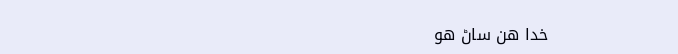خدا ھن ساڻ ھو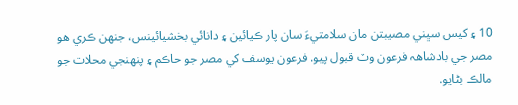10 ۽ کيس سڀني مصيبتن مان سلامتيءَ سان پار ڪيائين ۽ دانائي بخشيائينس، جنھن ڪري ھو مصر جي بادشاھہ فرعون وٽ قبول پيو. فرعون يوسف کي مصر جو حاڪم ۽ پنھنجي محلات جو مالڪ بڻايو.